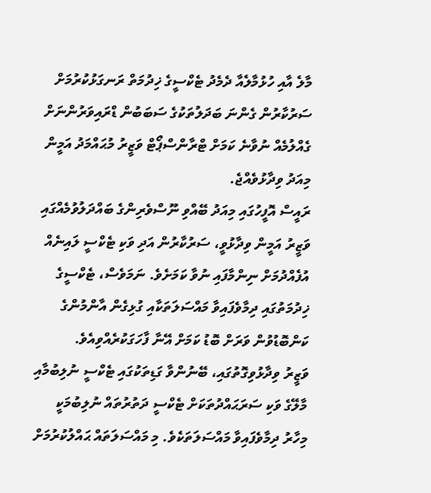މާލެ އާއި ހުޅުމާލެއާ ދެމެދު ޓެކްސީގެ ޚިދުމަތް ރަނގަޅުކުރުމަށް ސަރުކާރުން ގެންނަ ބަދަލުތަކުގެ ސަބަބުން ޑްރައިވަރުންނަށް ގެއްލުމެއް ނުވާނެ ކަމަށް ޓްރާންސްޕޯޓް ވަޒީރު މުޙައްމަދު އަމީން މިއަދު ވިދާޅުވެއްޖެ.
ރައީސް އޮފީހުގައި މިއަދު ބޭއްވި ނޫސްވެރިންގެ ބައްދަލުވުމެއްގައި ވަޒީރު އަމީން ވިދާޅުވީ، ސަރުކާރުން އަދި ވަކި ޓެކްސީ ލައިނެއް އުފެއްދުމަށް ނިންމާފައި ނުވާ ކަމަށެވެ. ނަމަވެސް، ޓެކްސީގެ ޚިދުމަތުގައި ދިމާވެފައިވާ މައްސަލަތަކާއި ގުޅިގެން އާންމުންގެ ކަންބޮޑުވުން ވަރަށް ބޮޑު ކަމަށް އޭނާ ފާހަގަކުރެއްވިއެވެ.
ވަޒީރު ވިދާޅުވިގޮތުގައި، ބޭނުންވާ ގަޑިތަކުގައި ޓެކްސީ ނުލިބުމާއި މާލޭގެ ވަކި ސަރަޙައްދުތަކަށް ޓެކްސީ ދަތުރުތައް ނުލިބުމަކީ މިހާރު ދިމާވެފައިވާ މައްސަލަތަކެވެ. މި މައްސަލަތައް ޙައްލުކުރުމަށް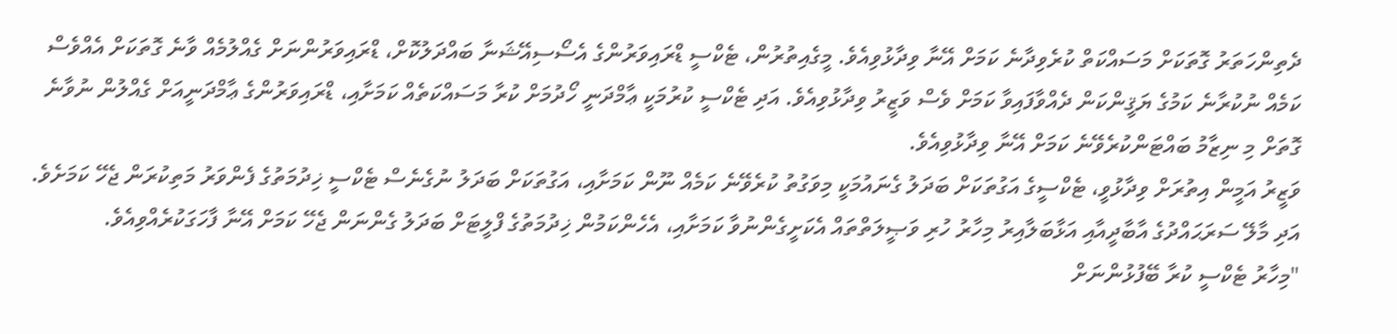ދެތިންހަތަރު ގޮތަކަށް މަސައްކަތް ކުރެވިދާނެ ކަމަށް އޭނާ ވިދާޅުވިއެވެ. މީގެއިތުރުން، ޓެކްސީ ޑްރައިވަރުންގެ އެސޯސިއޭޝަނާ ބައްދަލުކޮށް، ޑްރައިވަރުންނަށް ގެއްލުމެއް ވާނެ ގޮތަކަށް އެއްވެސް ކަމެއް ނުކުރާނެ ކަމުގެ ޔަޤީންކަން ދެއްވާފައިވާ ކަމަށް ވެސް ވަޒީރު ވިދާޅުވިއެވެ. އަދި ޓެކްސީ ކުރުމަކީ ޢާމްދަނީ ހޯދުމަށް ކުރާ މަސައްކަތެއް ކަމަށާއި، ޑްރައިވަރުންގެ ޢާމްދަނީއަށް ގެއްލުން ނުވާނެ ގޮތަށް މި ނިޒާމު ބައްޓަންކުރެވޭނެ ކަމަށް އޭނާ ވިދާޅުވިއެވެ.
ވަޒީރު އަމީން އިތުރަށް ވިދާޅުވީ، ޓެކްސީގެ އަގުތަކަށް ބަދަލު ގެނައުމަކީ މިވަގުތު ކުރެވޭނެ ކަމެއް ނޫން ކަމަށާއި، އަގުތަކަށް ބަދަލު ނުގެނެސް ޓެކްސީ ޚިދުމަތުގެ ފެންވަރު މަތިކުރަން ޖެހޭ ކަމަށެވެ. އަދި މާލޭ ސަރަޙައްދުގެ އާބާދީއާއި އަޅާބަލާއިރު މިހާރު ހުރި ވަޞީލަތްތައް އެކަށީގެންނުވާ ކަމަށާއި، އެހެންކަމުން ޚިދުމަތުގެ ފްލީޓަށް ބަދަލު ގެންނަން ޖެހޭ ކަމަށް އޭނާ ފާހަގަކުރެއްވިއެވެ.
"މިހާރު ޓެކްސީ ކުރާ ބޭފުޅުންނަށް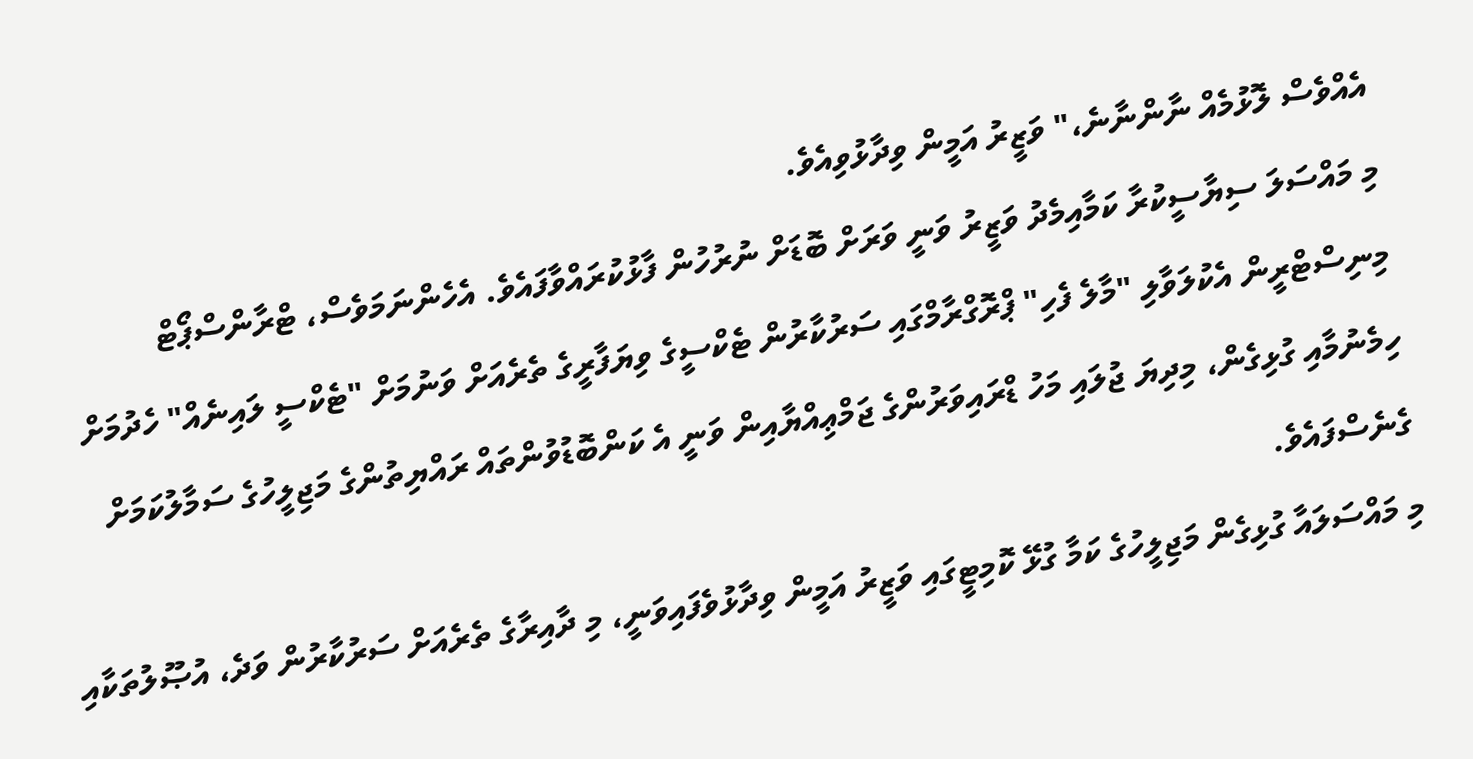އެއްވެސް ލޮޅުމެއް ނާންނާނެ،" ވަޒީރު އަމީން ވިދާޅުވިއެވެ.
މި މައްސަލަ ސިޔާސީކުރާ ކަމާއިމެދު ވަޒީރު ވަނީ ވަރަށް ބޮޑަށް ނުރުހުން ފާޅުކުރައްވާފައެވެ. އެހެންނަމަވެސް، ޓްރާންސްޕޯޓް މިނިސްޓްރީން އެކުލަވާލި "މާލެ ފެހި" ޕްރޮގްރާމްގައި ސަރުކާރުން ޓެކްސީގެ ވިޔަފާރީގެ ތެރެއަށް ވަނުމަށް "ޓެކްސީ ލައިނެއް" ހެދުމަށް ހިމެނުމާއި ގުޅިގެން، މިދިޔަ ޖުލައި މަހު ޑްރައިވަރުންގެ ޖަމްޢިއްޔާއިން ވަނީ އެ ކަންބޮޑުވުންތައް ރައްޔިތުންގެ މަޖިލީހުގެ ސަމާލުކަމަށް ގެނެސްފައެވެ.
މި މައްސަލައާ ގުޅިގެން މަޖިލީހުގެ ކަމާ ގުޅޭ ކޮމިޓީގައި ވަޒީރު އަމީން ވިދާޅުވެފައިވަނީ، މި ދާއިރާގެ ތެރެއަށް ސަރުކާރުން ވަދެ، އުޞޫލުތަކާއި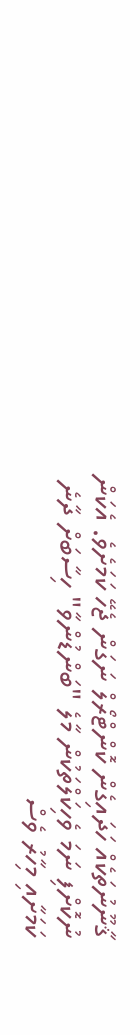ޤާނޫނުތަކެއް ހަދައިގެން ކޮންޓްރޯލް ނަގަން ޖެހޭ ކަމަށެވެ. އެކަން ނުކޮށްފި ނަމަ ވެހިކަލްތަކުން މާލެ "ބަންޑުންވާ" ހިސާބަށް ދާނެ ކަމަށާއި މިހާރު ވެސް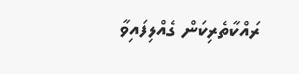ރައްކާތެރިކަން ގެއްލިފައިވާ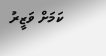ކަމަށް ވަޒީރު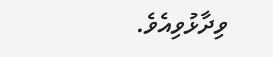ވިދާޅުވިއެވެ.